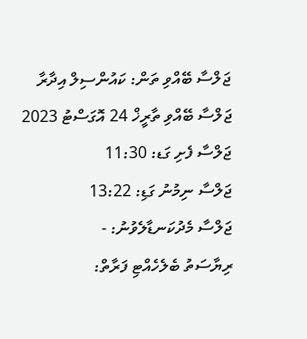ޖަލްސާ ބޭއްވި ތަން: ކައުންސިލް އިދާރާ
ޖަލްސާ ބޭއްވި ތާރީޚް 24 އޮގަސްޓު 2023
ޖަލްސާ ފެށި ގަޑ: 11:30
ޖަލްސާ ނިމުނު ގަޑި: 13:22
ޖަލްސާ މެދުކަނޑާލެވުނު: -
ރިޔާސަތު ބެލެހެއްޓި ފަރާތް: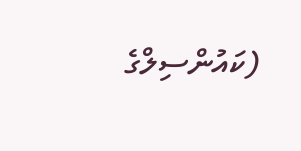(ކައުންސިލްގެ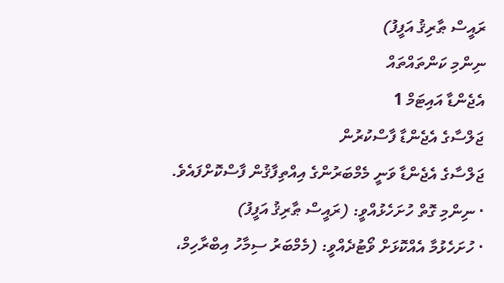ރައީސް ޠާރިޤު އަފީފު)
ނިންމި ކަންތައްތައް
އެޖެންޑާ އައިޓަމް 1
ޖަލްސާގެ އެޖެންޑާ ފާސްކުރުން
ޖަލްސާގެ އެޖެންޑާ ވަނީ މެމްބަރުންގެ އިއްތިފާޤުން ފާސްކޮށްފައެވެ.
· ނިންމި ގޮތް ހުށަހެޅުއްވީ: (ރައީސް ޠާރިޤު އަފީފު)
· ހުށަހެޅުމާ އެއްކޮޅަށް ވޯޓުދެއްވީ: (މެމްބަރު ސިމާހު އިބްރާހިމް،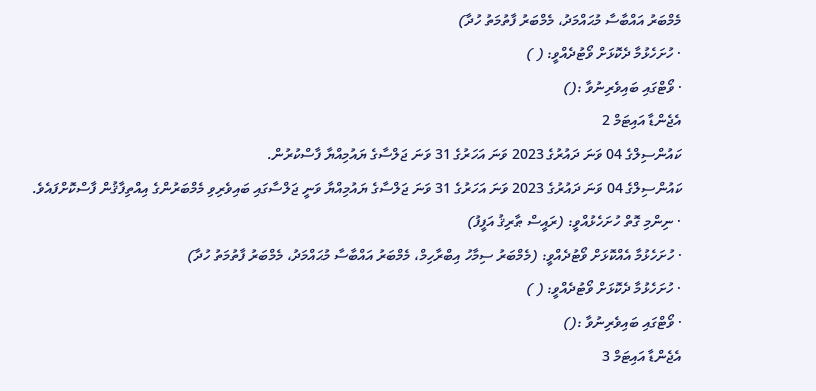މެމްބަރު އައްބާސާ މުޙައްމަދު، މެމްބަރު ފާތުމަތު ހުދާ)
· ހުށަހެޅުމާ ދެކޮޅަށް ވޯޓުދެއްވީ: ( )
· ވޯޓްގައި ބައިވެރިނުވާ :()
އެޖެންޑާ އައިޓަމް 2
ކައުންސިލްގެ 04 ވަނަ ދައުރުގެ 2023 ވަނަ އަހަރުގެ 31 ވަނަ ޖަލްސާގެ ޔައުމިއްޔާ ފާސްކުރުން.
ކައުންސިލްގެ 04 ވަނަ ދައުރުގެ 2023 ވަނަ އަހަރުގެ 31 ވަނަ ޖަލްސާގެ ޔައުމިއްޔާ ވަނީ ޖަލްސާގައި ބައިވެރިވި މެމްބަރުންގެ އިއްތިފާޤުން ފާސްކޮށްފައެވެ.
· ނިންމި ގޮތް ހުށަހެޅުއްވީ: (ރައީސް ޠާރިޤު އަފީފު)
· ހުށަހެޅުމާ އެއްކޮޅަށް ވޯޓުދެއްވީ: (މެމްބަރު ސިމާހު އިބްރާހިމް، މެމްބަރު އައްބާސާ މުޙައްމަދު، މެމްބަރު ފާތުމަތު ހުދާ)
· ހުށަހެޅުމާ ދެކޮޅަށް ވޯޓުދެއްވީ: ( )
· ވޯޓްގައި ބައިވެރިނުވާ :()
އެޖެންޑާ އައިޓަމް 3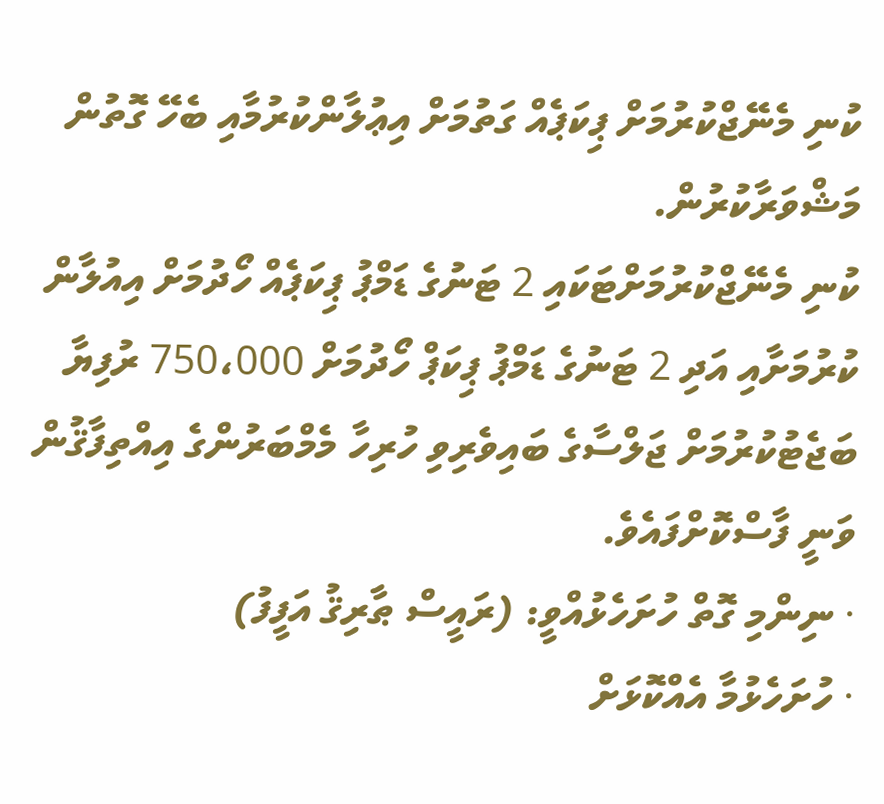ކުނި މެނޭޖްކުރުމަށް ޕިކަޕެއް ގަތުމަށް އިޢުލާންކުރުމާއި ބެހޭ ގޮތުން މަޝްވަރާކުރުން.
ކުނި މެނޭޖްކުރުމަށްޓަކައި 2 ޓަނުގެ ޑަމްޕު ޕިކަޕެއް ހޯދުމަށް އިއުލާން ކުރުމަށާއި އަދި 2 ޓަނުގެ ޑަމްޕު ޕިކަޕް ހޯދުމަށް 750،000 ރުފިޔާ ބަޖެޓުކުރުމަށް ޖަލްސާގެ ބައިވެރިވި ހުރިހާ މެމްބަރުންގެ އިއްތިފާޤުން ވަނީ ފާސްކޮށްފައެވެ.
· ނިންމި ގޮތް ހުށަހެޅުއްވީ: (ރައީސް ޠާރިޤު އަފީފު)
· ހުށަހެޅުމާ އެއްކޮޅަށް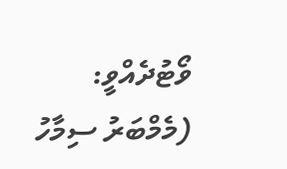ވޯޓުދެއްވީ: (މެމްބަރު ސިމާހު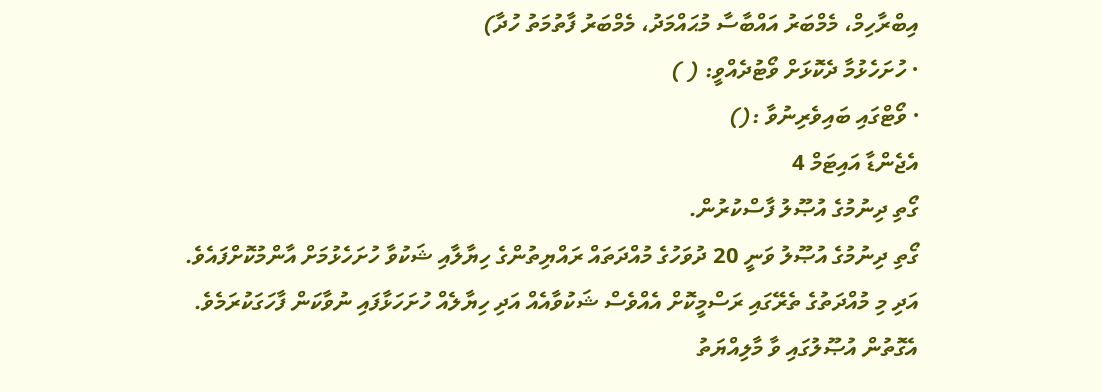އިބްރާހިމް، މެމްބަރު އައްބާސާ މުޙައްމަދު، މެމްބަރު ފާތުމަތު ހުދާ)
· ހުށަހެޅުމާ ދެކޮޅަށް ވޯޓުދެއްވީ: ( )
· ވޯޓްގައި ބައިވެރިނުވާ :()
އެޖެންޑާ އައިޓަމް 4
ގޯތި ދިނުމުގެ އުޞޫލު ފާސްކުރުން.
ގޯތި ދިނުމުގެ އުޞޫލު ވަނީ 20 ދުވަހުގެ މުއްދަތައް ރައްޔިތުންގެ ހިޔާލާއި ޝަކުވާ ހުށަހެޅުމަށް އާންމުކޮށްފައެވެ. އަދި މި މުއްދަތުގެ ތެރޭގައި ރަސްމީކޮށް އެއްވެސް ޝަކުވާއެއް އަދި ހިޔާލެއް ހުށަހަޅާފައި ނުވާކަން ފާހަގަކުރަމެވެ. އެގޮތުން އުޞޫލުގައި ވާ މާލިއްޔަތު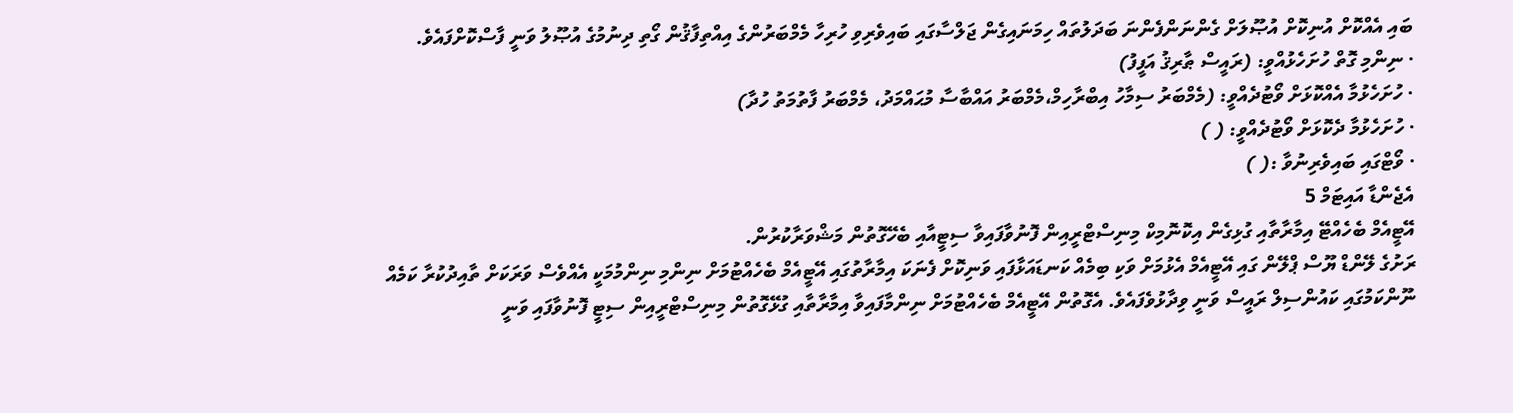ބައި އެއްކޮށް އުނިކޮށް އުޞޫލަށް ގެންނަންފެންނަ ބަދަލުތައް ހިމަނައިގެން ޖަލްސާގައި ބައިވެރިވި ހުރިހާ މެމްބަރުންގެ އިއްތިފާޤުން ގޯތި ދިނުމުގެ އުޞޫލު ވަނީ ފާސްކޮށްފައެވެ.
· ނިންމި ގޮތް ހުށަހެޅުއްވީ: (ރައީސް ޠާރިޤު އަފީފު)
· ހުށަހެޅުމާ އެއްކޮޅަށް ވޯޓުދެއްވީ: (މެމްބަރު ސިމާހު އިބްރާހިމް،މެމްބަރު އައްބާސާ މުޙައްމަދު، މެމްބަރު ފާތުމަތު ހުދާ)
· ހުށަހެޅުމާ ދެކޮޅަށް ވޯޓުދެއްވީ: ( )
· ވޯޓްގައި ބައިވެރިނުވާ :( )
އެޖެންޑާ އައިޓަމް 5
އޭޓީއެމް ބެހެއްޓޭ އިމާރާތާއި ގުޅިގެން އިކޮނޮމިކް މިނިސްޓްރީއިން ފޮނުވާފައިވާ ސިޓީއާއި ބެހޭގޮތުން މަޝްވަރާކުރުން.
ރަށުގެ ލޭންޑް ޔޫސް ޕްލޭން ގައި އޭޓީއެމް އެޅުމަށް ވަކި ބިމެއް ކަނޑައަޅާފައި ވަނިކޮށް ފެނަކަ އިމާރާތުގައި އޭޓީއެމް ބެހެއްޓުމަށް ނިންމި ނިންމުމަކީ އެއްވެސް ވަރަކަށް ތާއިދުކުރާ ކަމެއް ނޫންކަމުގައި ކައުންސިލް ރައީސް ވަނީ ވިދާޅުވެފައެވެ. އެގޮތުން އޭޓީއެމް ބެހެއްޓުމަށް ނިންމާފައިވާ އިމާރާތާއި ގުޅޭގޮތުން މިނިސްޓްރީއިން ސިޓީ ފޮނުވާފައި ވަނީ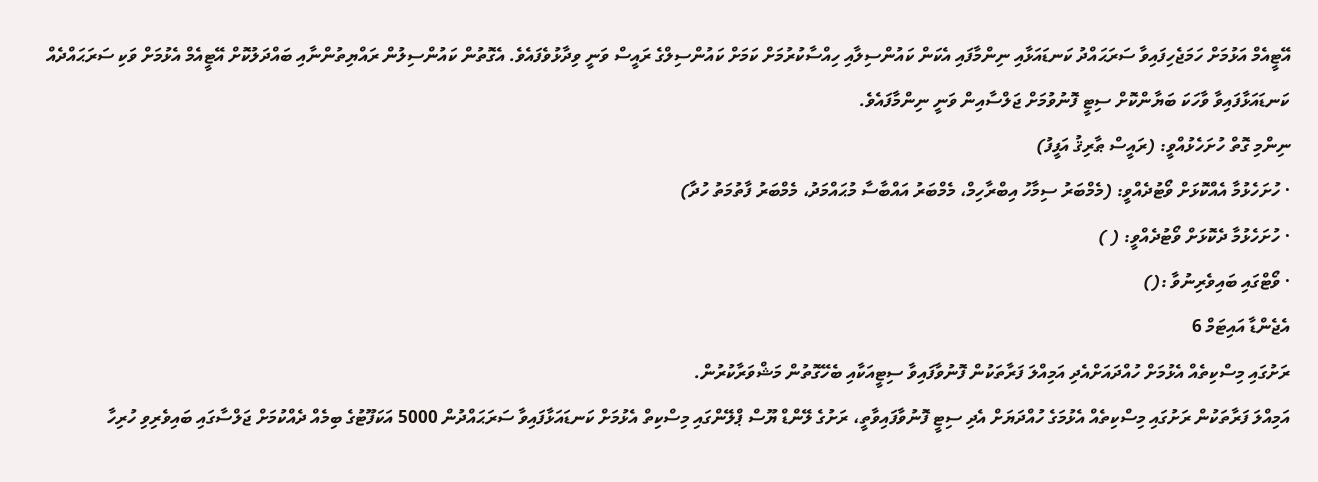އޭޓީއެމް އަޅުމަށް ހަމަޖެހިފައިވާ ސަރަޙައްދު ކަނޑައަޅާއި ނިންމާފައި އެކަން ކައުންސިލާއި ހިއްސާކުރުމަށް ކަމަށް ކައުންސިލްގެ ރައީސް ވަނީ ވިދާޅުވެފައެވެ. އެގޮތުން ކައުންސިލުން ރައްޔިތުންނާއި ބައްދަލުކޮށް އޭޓީއެމް އެޅުމަށް ވަކި ސަރަޙައްދެއް ކަނޑައަޅާފައިވާ ވާހަކަ ބަޔާންކޮށް ސިޓީ ފޮނުވުމަށް ޖަލްސާއިން ވަނީ ނިންމާފައެވެ.
ނިންމި ގޮތް ހުށަހެޅުއްވީ: (ރައީސް ޠާރިޤު އަފީފު)
· ހުށަހެޅުމާ އެއްކޮޅަށް ވޯޓުދެއްވީ: (މެމްބަރު ސިމާހު އިބްރާހިމް، މެމްބަރު އައްބާސާ މުޙައްމަދު، މެމްބަރު ފާތުމަތު ހުދާ)
· ހުށަހެޅުމާ ދެކޮޅަށް ވޯޓުދެއްވީ: ( )
· ވޯޓްގައި ބައިވެރިނުވާ :()
އެޖެންޑާ އައިޓަމް 6
ރަށުގައި މިސްކިތެއް އެޅުމަށް ހުއްދައަށްއެދި އަމިއްލަ ފަރާތަކުން ފޮނުވާފައިވާ ސިޓީއަކާއި ބެހޭގޮތުން މަޝްވަރާކުރުން.
އަމިއްލަ ފަރާތަކުން ރަށުގައި މިސްކިތެއް އެޅުމަގެ ހުއްދަޔަށް އެދި ސިޓީ ފޮނުވާފައިވާތީ، ރަށުގެ ލޭންޑް ޔޫސް ޕްލޭންގައި މިސްކިތް އެޅުމަށް ކަނޑައަޅާފައިވާ ސަރަޙައްދުން 5000 އަކަފޫޓުގެ ބިމެއް ދެއްކުމަށް ޖަލްސާގައި ބައިވެރިވި ހުރިހާ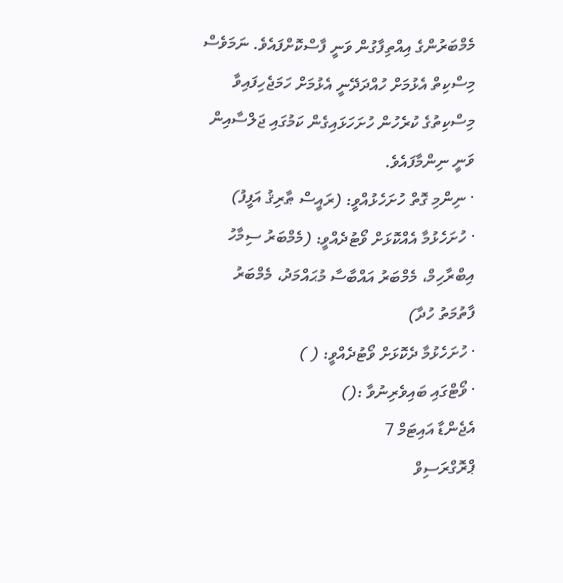މެމްބަރުންގެ އިއްތިފާގުން ވަނީ ފާސްކޮށްފައެވެ. ނަމަވެސް މިސްކިތް އެޅުމަށް ހުއްދަދޭނީ އެޅުމަށް ހަމަޖެހިފައިވާ މިސްކިތުގެ ކުރެހުން ހުށަހަޅައިގެން ކަމުގައި ޖަލްސާއިން ވަނީ ނިންމާފައެވެ.
· ނިންމި ގޮތް ހުށަހެޅުއްވީ: (ރައީސް ޠާރިޤު އަފީފު)
· ހުށަހެޅުމާ އެއްކޮޅަށް ވޯޓުދެއްވީ: (މެމްބަރު ސިމާހު އިބްރާހިމް، މެމްބަރު އައްބާސާ މުޙައްމަދު، މެމްބަރު ފާތުމަތު ހުދާ)
· ހުށަހެޅުމާ ދެކޮޅަށް ވޯޓުދެއްވީ: ( )
· ވޯޓްގައި ބައިވެރިނުވާ :()
އެޖެންޑާ އައިޓަމް 7
ޕްރޮގްރަސިވް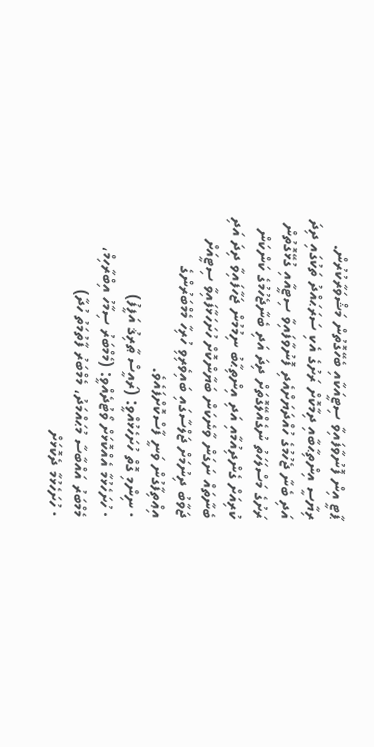ޕާޓީ އިން ފޮނުވާފައިވާ ސިޓީއަކާއި ބެހޭގޮތުން މަޝްވަރާކުރުން.
ރިޔާސީ އިންތިޙާބާއި ދިމާކޮށް ރަށުގެ އެކި ސަރަޙައްދު ތަކުގައި ދިދަ އަދި ބެނާ ޖެހުމުގެ ހުއްދަޔަށްއެދި ފޮނުވާފައިވާ ސިޓީއާއި ގުޅޭގޮތުން ރަށުގެ މަސްލަހަތު ނުގެއްލޭގޮތަށް ދިދަ އަދި ބެނާޖެހުމުގެ ކަންކަން ކުރިއަށް ގެންދިއުމާއި އަދި އިންތިޙާބު ނިމުމުން ޖަހާފައިވާ ދިދަ އަދި ބެނާތައް ނަގަން ވާނެކަން ބަޔާންކޮށް ހުށަހަޅާފައިވާ ސިޓީއަށް ޖަވާބު ދިނުމަށް ޖަލްސާގައި ބައިވެރިވި ހުރިހާ މެމްބަރުންގެ އިޢްތިފާގުން ވަނީ ފާސްކޮށްފައެވެ.
· ނިންމި ގޮތް ހުށަހެޅުއްވީ: (ރައީސް ޠާރިޤު އަފީފު)
· ހުށަހެޅުމާ އެއްކޮޅަށް ވޯޓުދެއްވީ: (މެމްބަރު ސިމާހު އިބްރާހިމް، މެމްބަރު އައްބާސާ މުޙައްމަދު، މެމްބަރު ފާތުމަތު ހުދާ)
· ހުށަހެޅުމާ ދެކޮޅަށް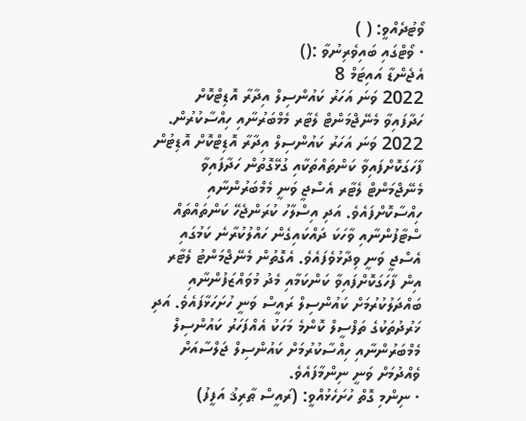ވޯޓުދެއްވީ: ( )
· ވޯޓްގައި ބައިވެރިނުވާ :()
އެޖެންޑާ އައިޓަމް 8
2022 ވަނަ އަހަރު ކައުންސިލް އިދާރާ އޮޑިޓްކޮށް ހަދާފައިވާ މެނޭޖްމަންޓް ލެޓާރ މެމްބަރުނާއި ހިއްސާކުރުން.
2022 ވަނަ އަހަރު ކައުންސިލް އިދާރާ އޮޑިޓްކޮށް އޮޑިޓުން ފާހަގަކޮށްފައިވާ ކަންތައްތަކާއި ގުޅޭގޮތުން ހަދާފައިވާ މެނޭޖްމަންޓް ލެޓާރ އެސްޖީ ވަނީ މެމްބަރުންނާއި ހިއްސާކޮށްފައެވެ. އަދި އިސްލާހު ކުރަންޖެހޭ ކަންތައްތައް ސްޓާފުންނާއި ވާހަކަ ދައްކައިގެން ހައްލުކުރާނެ ކަމުގައި އެސްޖީ ވަނީ ވިދާޅުވެފައެވެ. އެގޮތުން މެނޭޖްމަންޓު ލެޓާރ އިން ފާހަގަކޮށްފައިވާ ކަންކަމާއި މެދު މުވައްޒަފުންނާއި ބައްދަލުކުރުމަށް ކައުންސިލް ރައީސް ވަނީ ހުށަހަޅާފައެވެ. އަދި ޚަރުދުތަކުގެ ތަފްސީލް ކޮންމެ މަހަކު އެއްފަހަރު ކައުންސިލް މެމްބަރުންނާއި ހިއްސާކުރުމަށް ކައުންސިލް ޖަލްސާއަށް ވެއްދުމަށް ވަނީ ނިންމާފައެވެ.
· ނިންމި ގޮތް ހުށަހެޅުއްވީ: (ރައީސް ޠާރިޤު އަފީފު)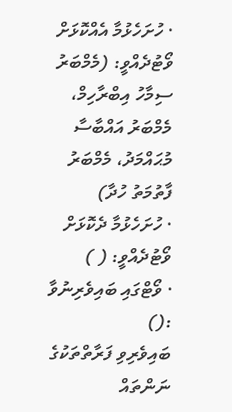· ހުށަހެޅުމާ އެއްކޮޅަށް ވޯޓުދެއްވީ: (މެމްބަރު ސިމާހު އިބްރާހިމް، މެމްބަރު އައްބާސާ މުޙައްމަދު، މެމްބަރު ފާތުމަތު ހުދާ)
· ހުށަހެޅުމާ ދެކޮޅަށް ވޯޓުދެއްވީ: ( )
· ވޯޓްގައި ބައިވެރިނުވާ :()
ބައިވެރިވި ފަރާތްތަކުގެ ނަންތައް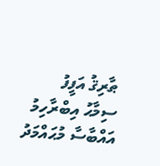ޠާރިޤު އަފީފު
ސިމާޙު އިބްރާހިމު
އައްބާސާ މުޙައްމަދު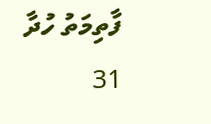ފާތިމަތު ހުދާ
31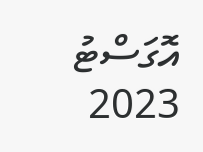އޮގަސްޓު 2023